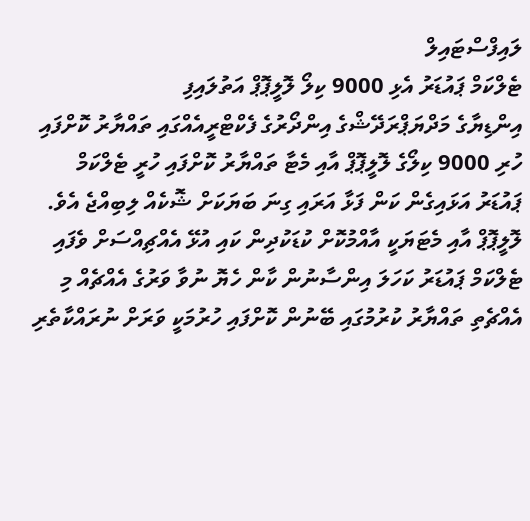ލައިފްސްޓައިލް
ޓެލްކަމް ޕައުޑަރު އެޅި 9000 ކިލޯ ލޮލީޕޮޕް އަތުލައިފި
އިންޑިޔާގެ މަދްޔަޕްރަދޭޝްގެ އިންދޯރުގެ ފެކްޓްރީއެއްގައި ތައްޔާރު ކޮށްފައި ހުރި 9000 ކިލޯގެ ލޮލީޕޮޕް އާއި މެޓާ ތައްޔާރު ކޮށްފައި ހުރީ ޓެލްކަމް ޕައުޑަރު އަޅައިގެން ކަން ފަޅާ އަރައި ގިނަ ބަޔަކަށް ޝޮކެއް ލިބިއްޖެ އެވެ.
ލޮލީޕޮޕް އާއި މެޓަޔަކީ އާއްމުކޮށް ކުޑަކުދިން ކައި އުޅޭ އެއްޗިއްސަށް ވެފައި ޓެލްކަމް ޕައުޑަރު ކަހަލަ އިންސާނުން ކާން ހެޔޮ ނުވާ ވަރުގެ އެއްޗެއް މި އެއްޗެތި ތައްޔާރު ކުރުމުގައި ބޭނުން ކޮށްފައި ހުރުމަކީ ވަރަށް ނުރައްކާތެރި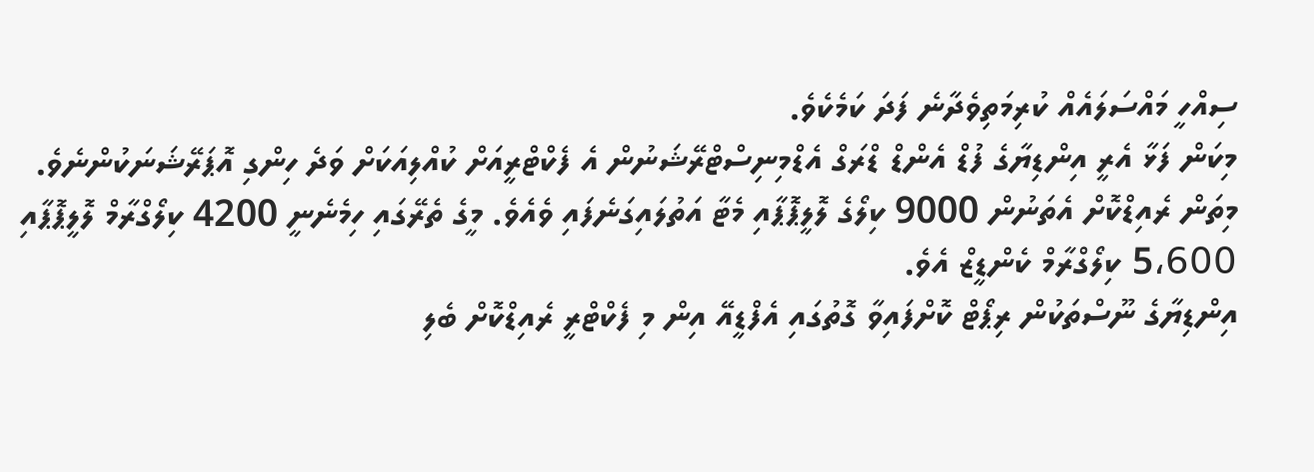ސިއްހީ މައްސަލައެއް ކުރިމަތިވެދާނެ ފަދަ ކަމެކެވެ.
މިކަން ފަޅާ އެރީ އިންޑިޔާގެ ފުޑް އެންޑް ޑްރަގް އެޑްމިނިސްޓްރޭޝަނުން އެ ފެކްޓްރީއަށް ކުއްލިއަކަށް ވަދެ ހިންގި އޮޕަރޭޝަނަކުންނެވެ.
މިތަން ރެއިޑްކޮށް އެތަނުން 9000 ކިލޯގެ ލޮލީޕޮޕާއި މެޓާ އަތުލައިގަނެފައި ވެއެވެ. މީގެ ތެރޭގައި ހިމެނެނީ 4200 ކިލޯގްރާމް ލޮލީޕޮޕާއި 5،600 ކިލޯގްރާމް ކެންޑީޒް އެވެ.
އިންޑިޔާގެ ނޫސްތަކުން ރިޕޯޓް ކޮށްފައިވާ ގޮތުގައި އެފްޑީއޭ އިން މި ފެކްޓްރީ ރެއިޑްކޮށް ބެލި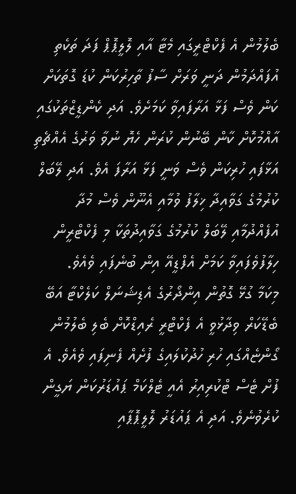ބެލުމުން އެ ފެކްޓްރީގައި މެޓާ އާއި ލޮލީޕޮޕް ފަދަ ތަކެތި އުފައްދަމުން ދަނީ ވަރަށް ސާފު ތާހިރުކަން ކުޑަ ގޮތަކަށް ކަން ވެސް ފަޅާ އަރާފައިވާ ކަމަށެވެ. އަދި ކެންޑީޒްތަކުގައި އާއްމުކޮށް ކާން ބޭނުން ކުރަން ހެޔޮ ނުވާ ވަރުގެ އެއްޗެތި އަޅާފައި ހުރިކަން ވެސް ވަނީ ފަޅާ އަރާފަ އެވެ. އަދި ލޭބަލް ކުރުމުގެ ގަވާއިދާ ޚިލާފު ވުމާއި އެނޫން ވެސް މުދާ އުފެއްދުމާއި ލޭބަލް ކުރުމުގެ ގަވާއިދުތަކާ މި ފެކްޓްރީން ހިލާފުވެފައިވާ ކަމަށް އެފްޑީއޭ އިން ބުނެފައި ވެއެވެ.
މިކަމާ ގުޅޭ ގޮތުން އިންދޯރުގެ އެޑިޝަނަލް ކަލެކްޓާ އަބޭ ބެޑޭކަރް ވިދާޅުވީ އެ ފެކްޓްރީ ރެއިޑްކޮށް ބެލި ބެލުމުން ގޯންޏެއްގައި ހުރި ހުދުކުލައިގެ ފުށެއް ފެނިފައި ވެއެވެ. އެ ފުށް ޓެސް ޓްކުރިއިރު އެއީ ޓެލްކަމް ޕައުޑަރުކަން ޔަގީން ކުރެވުނެވެ. އަދި އެ ޕައުޑަރު ލޮލީޕޮޕާއި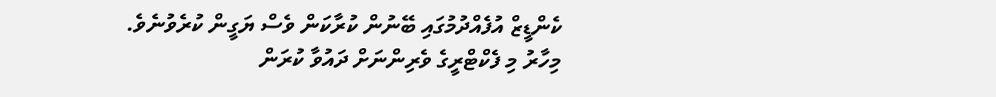ކެންޑީޒް އުފެއްދުމުގައި ބޭނުން ކުރާކަން ވެސް ޔަގީން ކުރެވުނެވެ.
މިހާރު މި ފެކްޓްރީގެ ވެރިންނަށް ދައުވާ ކުރަން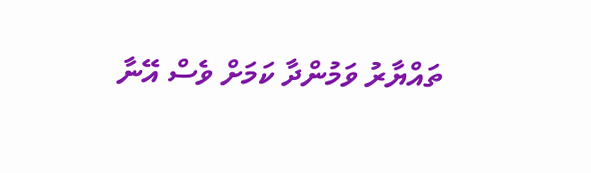ތައްޔާރު ވަމުންދާ ކަމަށް ވެސް އޭނާ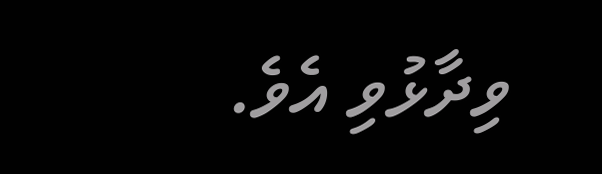ވިދާޅުވި އެވެ.